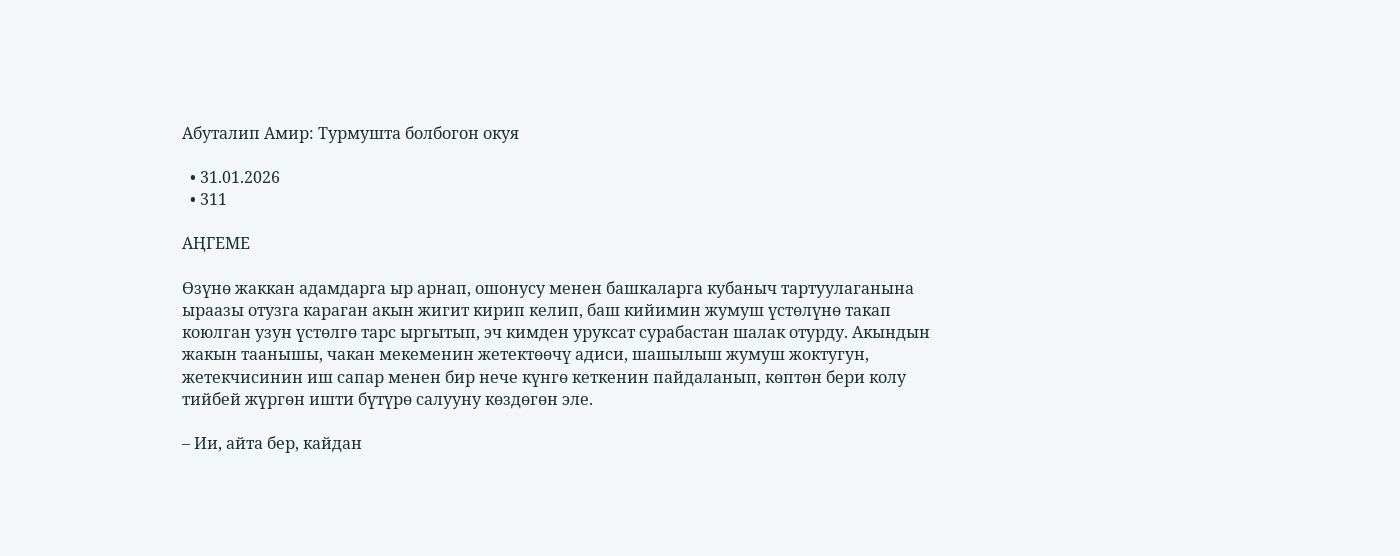Абуталип Амир: Турмушта болбогон окуя

  • 31.01.2026
  • 311

АҢГЕМЕ

Өзүнө жаккан адамдарга ыр арнап, ошонусу менен башкаларга кубаныч тартуулаганына ыраазы отузга караган акын жигит кирип келип, баш кийимин жумуш үстөлүнө такап коюлган узун үстөлгө тарс ыргытып, эч кимден уруксат сурабастан шалак отурду. Акындын жакын таанышы, чакан мекеменин жетектөөчү адиси, шашылыш жумуш жоктугун, жетекчисинин иш сапар менен бир нече күнгө кеткенин пайдаланып, көптөн бери колу тийбей жүргөн ишти бүтүрө салууну көздөгөн эле.

– Ии, айта бер, кайдан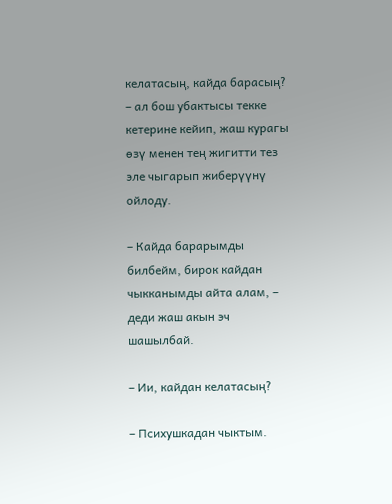келатасың, кайда барасың? – ал бош убактысы текке кетерине кейип, жаш курагы өзү менен тең жигитти тез эле чыгарып жиберүүнү ойлоду.

– Кайда барарымды билбейм, бирок кайдан чыкканымды айта алам, – деди жаш акын эч шашылбай.

– Ии, кайдан келатасың?

– Психушкадан чыктым.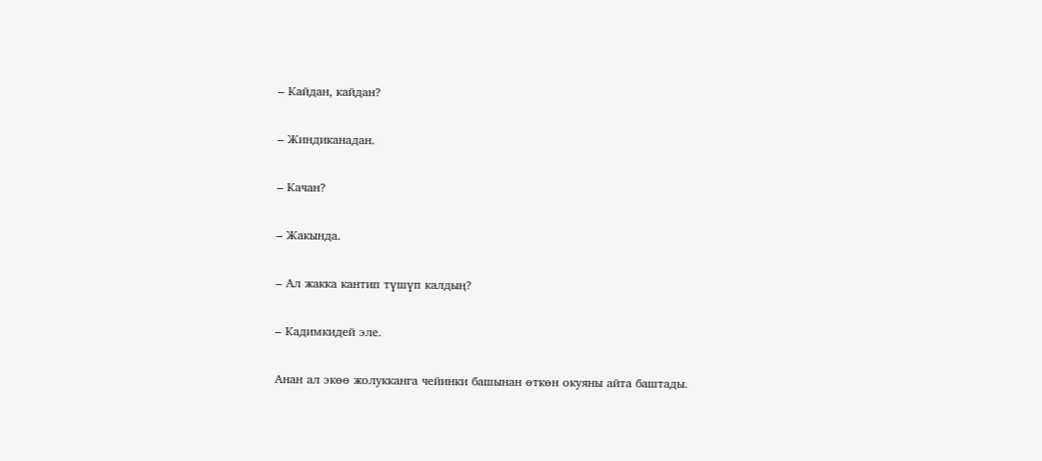– Кайдан, кайдан?

– Жиндиканадан.

– Качан?

– Жакында.

– Ал жакка кантип түшүп калдың?

– Кадимкидей эле.

Анан ал экөө жолукканга чейинки башынан өткөн окуяны айта баштады.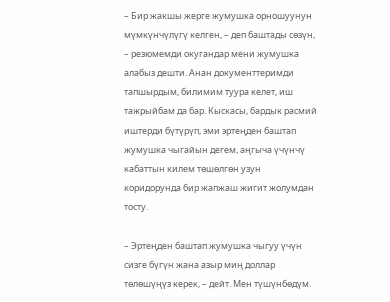– Бир жакшы жерге жумушка орношуунун мүмкүнчүлүгү келген, – деп баштады сөзүн, – резюмемди окугандар мени жумушка алабыз дешти. Анан документтеримди тапшырдым, билимим туура келет, иш тажрыйбам да бар. Кыскасы, бардык расмий иштерди бүтүрүп, эми эртеңден баштап жумушка чыгайын дегем, аңгыча үчүнчү кабаттын килем төшөлгөн узун коридорунда бир жапжаш жигит жолумдан тосту.

– Эртеңден баштап жумушка чыгуу үчүн сизге бүгүн жана азыр миң доллар төлөшүңүз керек, – дейт. Мен түшүнбөдүм.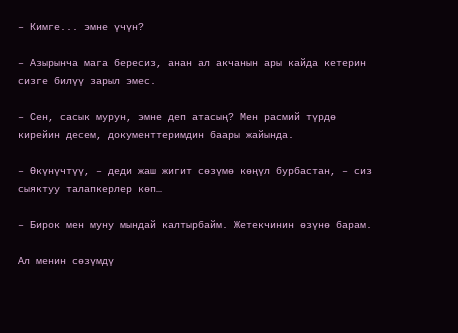– Кимге... эмне үчүн?

– Азырынча мага бересиз, анан ал акчанын ары кайда кетерин сизге билүү зарыл эмес.

– Сен, сасык мурун, эмне деп атасың? Мен расмий түрдө кирейин десем, документтеримдин баары жайында.

– Өкүнүчтүү, – деди жаш жигит сөзүмө көңүл бурбастан, – сиз сыяктуу талапкерлер көп…

– Бирок мен муну мындай калтырбайм. Жетекчинин өзүнө барам.

Ал менин сөзүмдү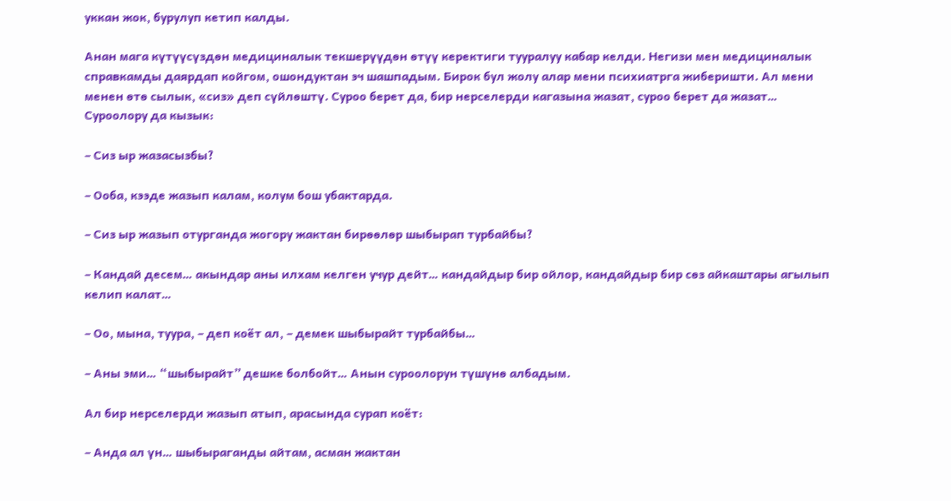уккан жок, бурулуп кетип калды.

Анан мага күтүүсүздөн медициналык текшерүүдөн өтүү керектиги тууралуу кабар келди. Негизи мен медициналык справкамды даярдап койгом, ошондуктан эч шашпадым. Бирок бул жолу алар мени психиатрга жиберишти. Ал мени менен өтө сылык, «сиз» деп сүйлөштү. Суроо берет да, бир нерселерди кагазына жазат, суроо берет да жазат… Суроолору да кызык:

– Сиз ыр жазасызбы?

– Ооба, кээде жазып калам, колум бош убактарда.

– Сиз ыр жазып отурганда жогору жактан бирөөлөр шыбырап турбайбы?

– Кандай десем… акындар аны илхам келген учур дейт… кандайдыр бир ойлор, кандайдыр бир сөз айкаштары агылып келип калат…

– Оо, мына, туура, – деп коёт ал, – демек шыбырайт турбайбы…

– Аны эми… “шыбырайт” дешке болбойт… Анын суроолорун түшүнө албадым.

Ал бир нерселерди жазып атып, арасында сурап коёт:

– Анда ал үн… шыбыраганды айтам, асман жактан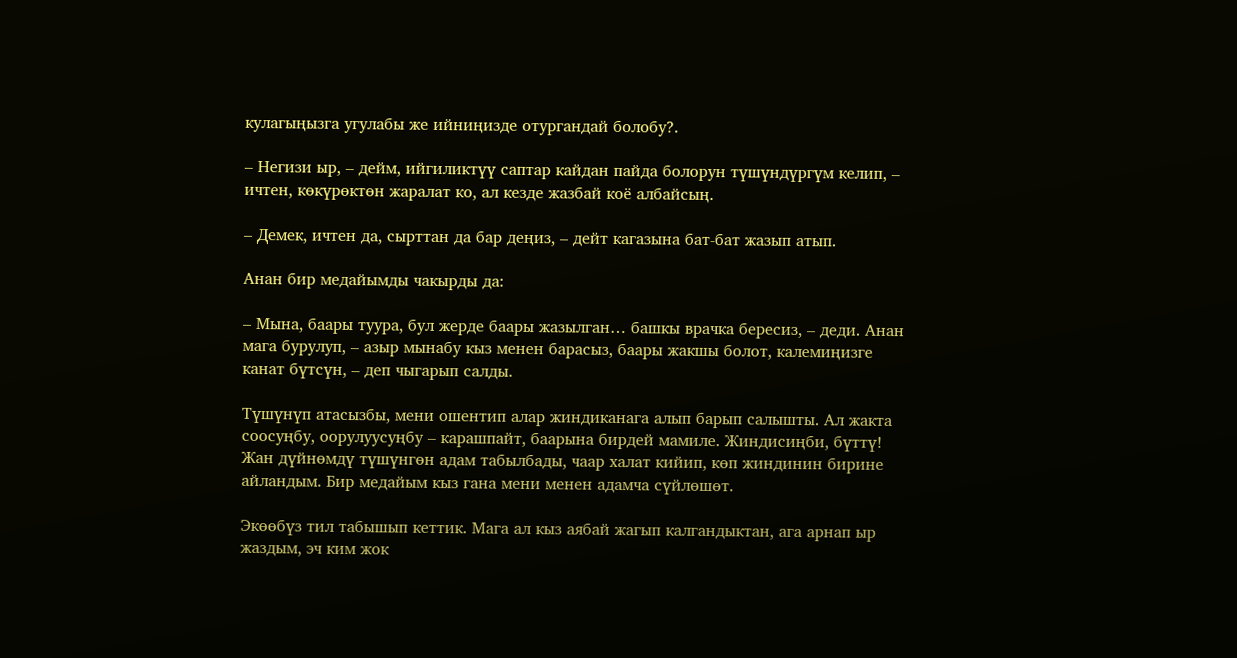кулагыңызга угулабы же ийниңизде отургандай болобу?.

– Негизи ыр, – дейм, ийгиликтүү саптар кайдан пайда болорун түшүндүргүм келип, – ичтен, көкүрөктөн жаралат ко, ал кезде жазбай коё албайсың.

– Демек, ичтен да, сырттан да бар деңиз, – дейт кагазына бат-бат жазып атып.

Анан бир медайымды чакырды да:

– Мына, баары туура, бул жерде баары жазылган… башкы врачка бересиз, – деди. Анан мага бурулуп, – азыр мынабу кыз менен барасыз, баары жакшы болот, калемиңизге канат бүтсүн, – деп чыгарып салды.

Түшүнүп атасызбы, мени ошентип алар жиндиканага алып барып салышты. Ал жакта соосуңбу, оорулуусуңбу – карашпайт, баарына бирдей мамиле. Жиндисиңби, бүттү! Жан дүйнөмдү түшүнгөн адам табылбады, чаар халат кийип, көп жиндинин бирине айландым. Бир медайым кыз гана мени менен адамча сүйлөшөт.

Экөөбүз тил табышып кеттик. Мага ал кыз аябай жагып калгандыктан, ага арнап ыр жаздым, эч ким жок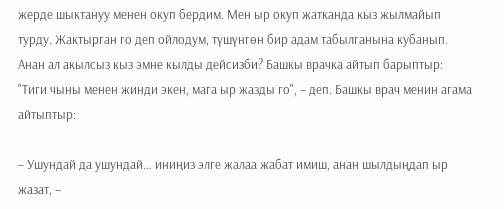жерде шыктануу менен окуп бердим. Мен ыр окуп жатканда кыз жылмайып турду. Жактырган го деп ойлодум, түшүнгөн бир адам табылганына кубанып. Анан ал акылсыз кыз эмне кылды дейсизби? Башкы врачка айтып барыптыр: "Тиги чыны менен жинди экен, мага ыр жазды го", – деп. Башкы врач менин агама айтыптыр:

– Ушундай да ушундай… иниңиз элге жалаа жабат имиш, анан шылдыңдап ыр жазат, –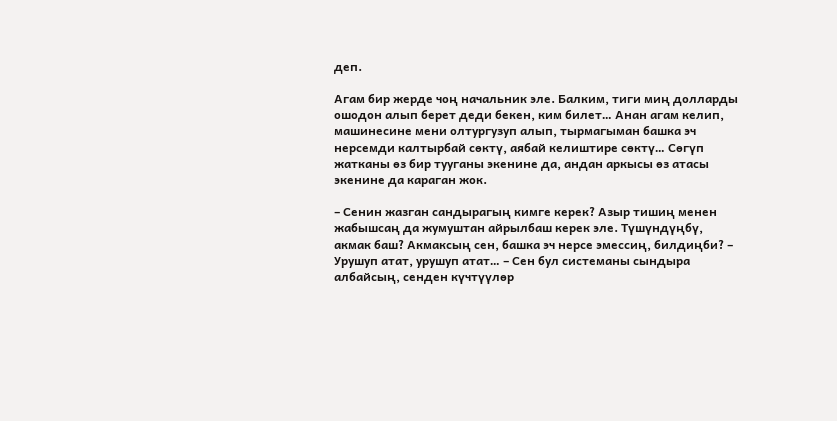деп.

Агам бир жерде чоң начальник эле. Балким, тиги миң долларды ошодон алып берет деди бекен, ким билет… Анан агам келип, машинесине мени олтургузуп алып, тырмагыман башка эч нерсемди калтырбай сөктү, аябай келиштире сөктү… Сөгүп жатканы өз бир тууганы экенине да, андан аркысы өз атасы экенине да караган жок.

– Сенин жазган сандырагың кимге керек? Азыр тишиң менен жабышсаң да жумуштан айрылбаш керек эле. Түшүндүңбү, акмак баш? Акмаксың сен, башка эч нерсе эмессиң, билдиңби? – Урушуп атат, урушуп атат… – Сен бул системаны сындыра албайсың, сенден күчтүүлөр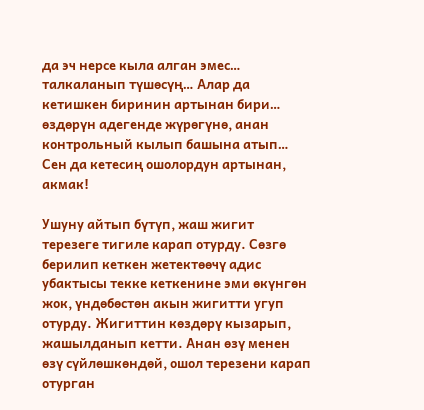да эч нерсе кыла алган эмес… талкаланып түшөсүң… Алар да кетишкен биринин артынан бири… өздөрүн адегенде жүрөгүнө, анан контрольный кылып башына атып… Сен да кетесиң ошолордун артынан, акмак!

Ушуну айтып бүтүп, жаш жигит терезеге тигиле карап отурду. Сөзгө берилип кеткен жетектөөчү адис убактысы текке кеткенине эми өкүнгөн жок, үндөбөстөн акын жигитти угуп отурду. Жигиттин көздөрү кызарып, жашылданып кетти. Анан өзү менен өзү сүйлөшкөндөй, ошол терезени карап отурган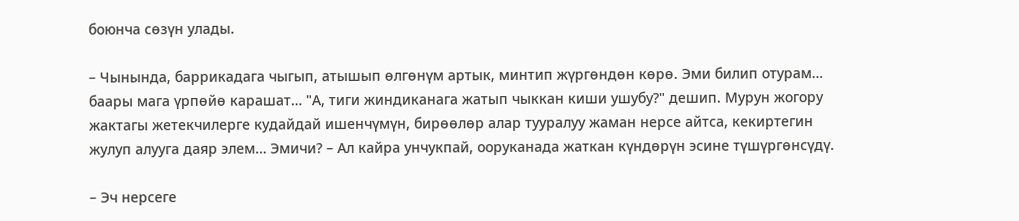боюнча сөзүн улады.

– Чынында, баррикадага чыгып, атышып өлгөнүм артык, минтип жүргөндөн көрө. Эми билип отурам… баары мага үрпөйө карашат… "А, тиги жиндиканага жатып чыккан киши ушубу?" дешип. Мурун жогору жактагы жетекчилерге кудайдай ишенчүмүн, бирөөлөр алар тууралуу жаман нерсе айтса, кекиртегин жулуп алууга даяр элем… Эмичи? – Ал кайра унчукпай, ооруканада жаткан күндөрүн эсине түшүргөнсүдү.

– Эч нерсеге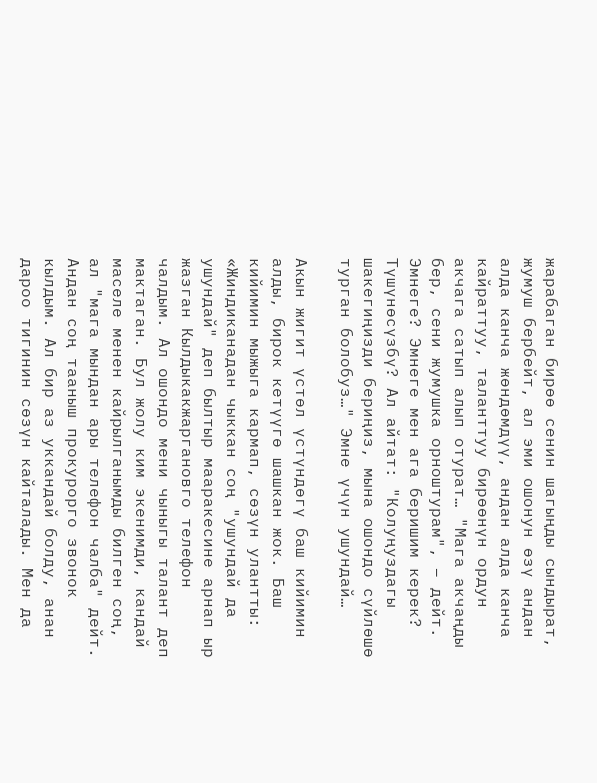жарабаган бирөө сенин шагыңды сындырат, жумуш бербейт, ал эми ошонун өзү андан алда канча жөндөмдүү, андан алда канча кайраттуу, таланттуу бирөөнүн ордун акчага сатып алып отурат… "Мага акчаңды бер, сени жумушка орноштурам", – дейт. Эмнеге? Эмнеге мен ага беришим керек? Түшүнөсүзбү? Ал айтат: "Колуңуздагы шакегиңизди бериңиз, мына ошондо сүйлөшө турган болобуз…" Эмне үчүн ушундай…

Акын жигит үстөл үстүндөгү баш кийимин алды, бирок кетүүгө шашкан жок. Баш кийимин мыжыга кармап, сөзүн улантты: «Жиндиканадан чыккан соң "ушундай да ушундай" деп былтыр мааракесине арнап ыр жазган Кылдыкакжаргановго телефон чалдым. Ал ошондо мени чыныгы талант деп мактаган. Бул жолу ким экенимди, кандай маселе менен кайрылганымды билген соң, ал "мага мындан ары телефон чалба" дейт. Андан соң тааныш прокурорго звонок кылдым. Ал бир аз уккандай болду, анан дароо тигинин сөзүн кайталады. Мен да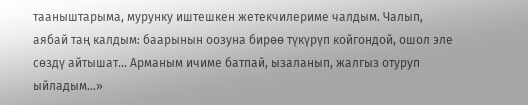тааныштарыма, мурунку иштешкен жетекчилериме чалдым. Чалып, аябай таң калдым: баарынын оозуна бирөө түкүрүп койгондой, ошол эле сөздү айтышат… Арманым ичиме батпай, ызаланып, жалгыз отуруп ыйладым…»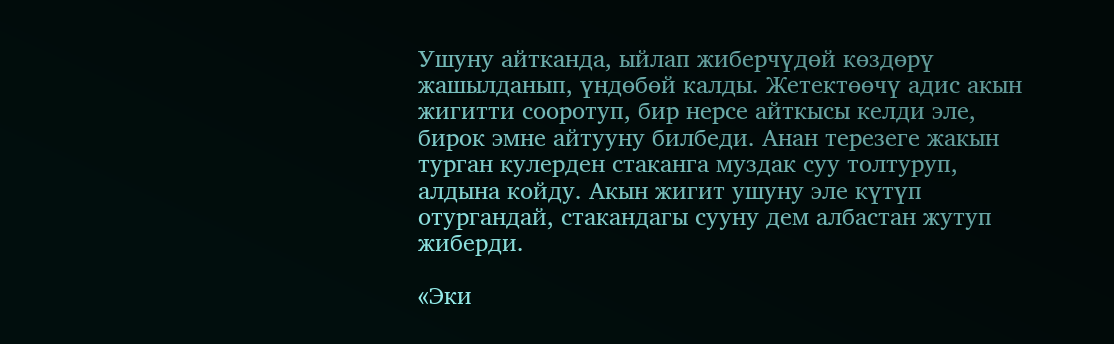Ушуну айтканда, ыйлап жиберчүдөй көздөрү жашылданып, үндөбөй калды. Жетектөөчү адис акын жигитти сооротуп, бир нерсе айткысы келди эле, бирок эмне айтууну билбеди. Анан терезеге жакын турган кулерден стаканга муздак суу толтуруп, алдына койду. Акын жигит ушуну эле күтүп отургандай, стакандагы сууну дем албастан жутуп жиберди.

«Эки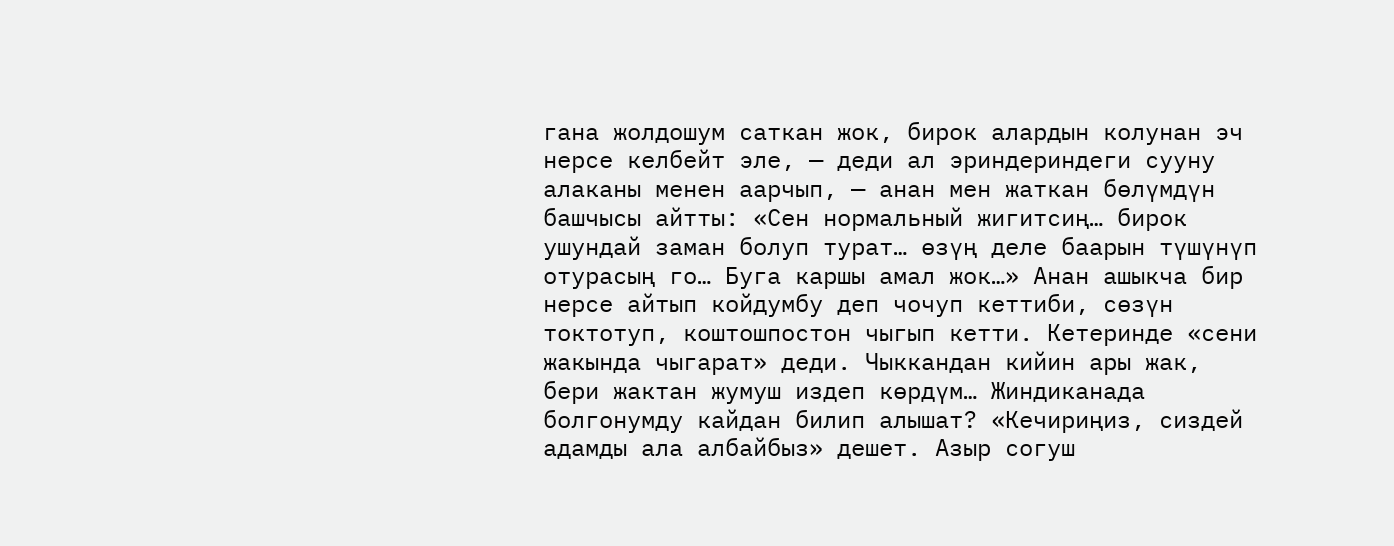гана жолдошум саткан жок, бирок алардын колунан эч нерсе келбейт эле, — деди ал эриндериндеги сууну алаканы менен аарчып, — анан мен жаткан бөлүмдүн башчысы айтты: «Сен нормальный жигитсиң… бирок ушундай заман болуп турат… өзүң деле баарын түшүнүп отурасың го… Буга каршы амал жок…» Анан ашыкча бир нерсе айтып койдумбу деп чочуп кеттиби, сөзүн токтотуп, коштошпостон чыгып кетти. Кетеринде «сени жакында чыгарат» деди. Чыккандан кийин ары жак, бери жактан жумуш издеп көрдүм… Жиндиканада болгонумду кайдан билип алышат? «Кечириңиз, сиздей адамды ала албайбыз» дешет. Азыр согуш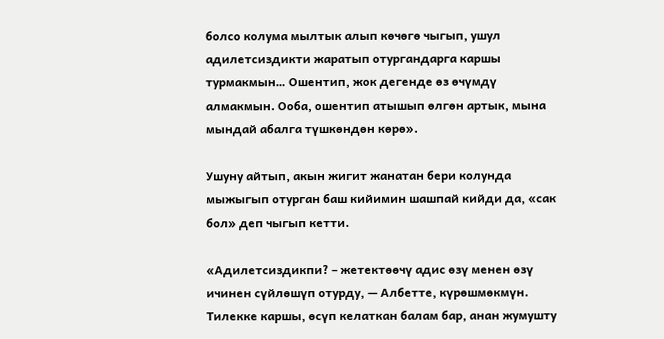болсо колума мылтык алып көчөгө чыгып, ушул адилетсиздикти жаратып отургандарга каршы турмакмын… Ошентип, жок дегенде өз өчүмдү алмакмын. Ооба, ошентип атышып өлгөн артык, мына мындай абалга түшкөндөн көрө».

Ушуну айтып, акын жигит жанатан бери колунда мыжыгып отурган баш кийимин шашпай кийди да, «сак бол» деп чыгып кетти.

«Адилетсиздикпи? – жетектөөчү адис өзү менен өзү ичинен сүйлөшүп отурду, — Албетте, күрөшмөкмүн. Тилекке каршы, өсүп келаткан балам бар, анан жумушту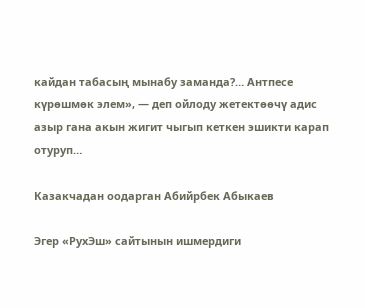кайдан табасың мынабу заманда?… Антпесе күрөшмөк элем», — деп ойлоду жетектөөчү адис азыр гана акын жигит чыгып кеткен эшикти карап отуруп…

Казакчадан оодарган Абийрбек Абыкаев

Эгер «РухЭш» сайтынын ишмердиги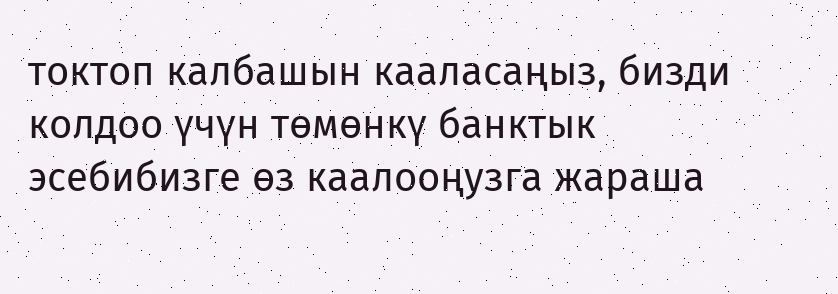токтоп калбашын кааласаңыз, бизди колдоо үчүн төмөнкү банктык эсебибизге өз каалооңузга жараша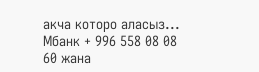акча которо аласыз... Мбанк + 996 558 08 08 60 жана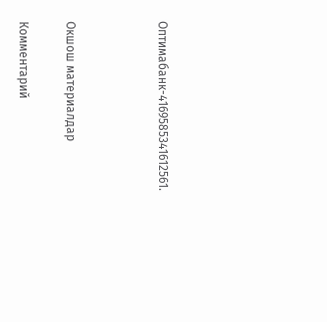Оптимабанк-4169585341612561.



Окшош материалдар

Комментарий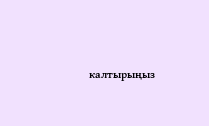калтырыңыз